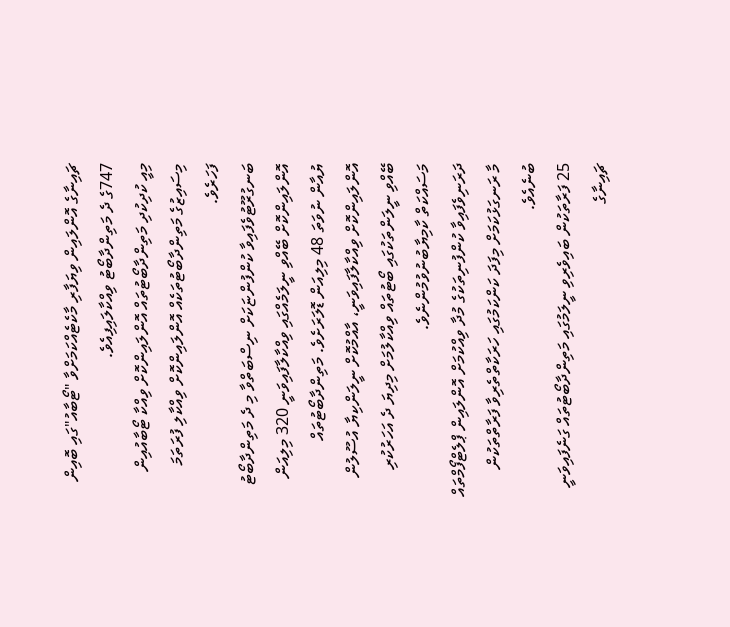ޗައިނާގެ އޮންލައިން ވިޔަފާރި މާކެޓެއްކަމަށްވާ "ޓޯބާއު"ގައި ބޮއިން 747ގެ ދެ މަތިންދާބޯޓު ވިއްކާލައިފިއެވެ.
މިއީ ކުދިކުދި މަތިންދާބޯޓުތައް އޮންލައިންކޮށް ވިއްކާ ޓޯބާއުއިން މިސައިޒުގެ މަތިންދާބޯޓުތަކެއް އޮންލައިންކޮށް ވިއްކާލި ފުރަތަމަ ފަހަރެވެ.
ބަނގުރޫޓުވެފައިވާ ކުންފުންޏަކަށް ނިސްބަތްވާ މި ދެ މަތިންދާބޯޓު އޮންލައިންކޮށް ބޭއްވި ނީލަމެއްގައި ވިއްކާލާފައިވަނީ 320 މިލިއަން ޔުއާން ނުވަތަ 48 މިލިއަން ޑޮލަރަށެވެ. މަތިންދާބޯޓުތައް އޮންލައިންކޮށް ވިއްކާލާފައިވަނީ، އާއްމުކޮށް ނީލަންކިޔާ އުސޫލުން ބޭއްވި ނީލަންތަކުގައި ބޯޓުތައް ވިއްކާލުމަށް މިދިޔަ ދެ އަހަރުކުރި މަސައްކަތް ކާމިޔާބުނުވުމުންނެވެ.
ދަރަނިވެފައިވާ ކުންފުނިތަކުގެ މުދާ ވިއްކުމަށް އޮންލައިން ޕްލެޓްފޯމްތައް މާ ރަނގަޅުކަމަށް މިފަދަ ކަންކަމުގައި ހަރަކާތްތެރިވާ ފަރާތްތަކުން ބުނެއެވެ.
25 ފަރާތަކުން ބައިވެރިވި ނީލަމުގައި މަތިންދާބޯޓުތައް ގަނެފައިވަނީ ޗައިނާގެ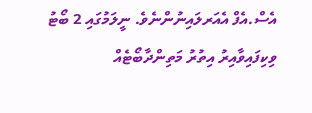އެސް.އެފް އެއަރލައިނުންނެވެ. ނީލަމުގައި 2 ބޯޓު ވިކިފައިވާއިރު އިތުރު މަތިންދާބޯޓެއް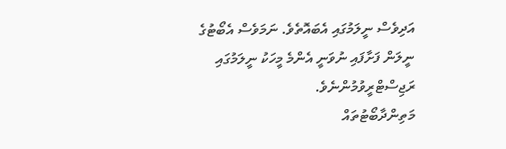އަދިވެސް ނީލަމުގައި އެބައޮތެވެ. ނަމަވެސް އެބޯޓުގެ ނީލަން ފަށާފައި ނުވަނީ އެންމެ މީހަކު ނީލަމުގައި ރަޖިސްޓްރީވުމުންނެވެ.
މަތިންދާބޯޓުތައް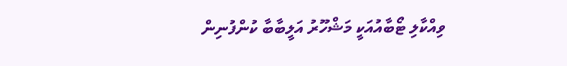ވިއްކާލި ޓޯބާއުއަކީ މަޝްހޫރު އަލީބާބާ ކުންފުނިން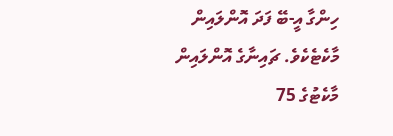ހިންގާ އީ-ބޭ ފަދަ އޮންލައިން މާކެޓެކެވެ. ޗައިނާގެ އޮންލައިން މާކެޓުގެ 75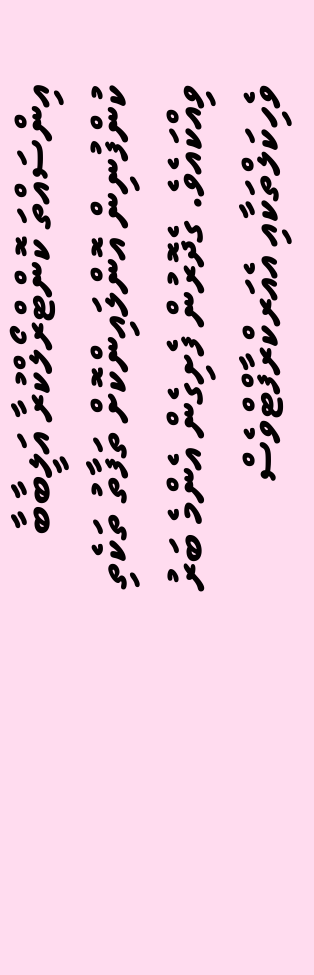އިންސައްތަ ކޮންޓްރޯލްކުރާ އަލީބާބާ ކުންފުނިން އޮންލައިންކޮށް ތަފާތު ތަކެތި ވިއްކައެވެ. ގެދޮރުން ފެށިގެން އެންމެ ބަރު ވެހިކަލްތަކާއި އެއަރކްރާފްޓްވެސް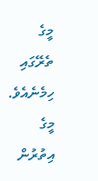މީގެ ތެރޭގައި ހިމެނެއެވެ. މީގެ އިތުރުން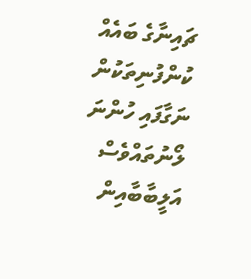ޗައިނާގެ ބައެއް ކުންފުނިތަކުން ނަގާފައި ހުންނަ ލޯނުތައްވެސް އަލީބާބާއިން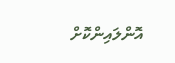އޮންލައިންކޮށް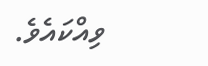ވިއްކައެވެ.